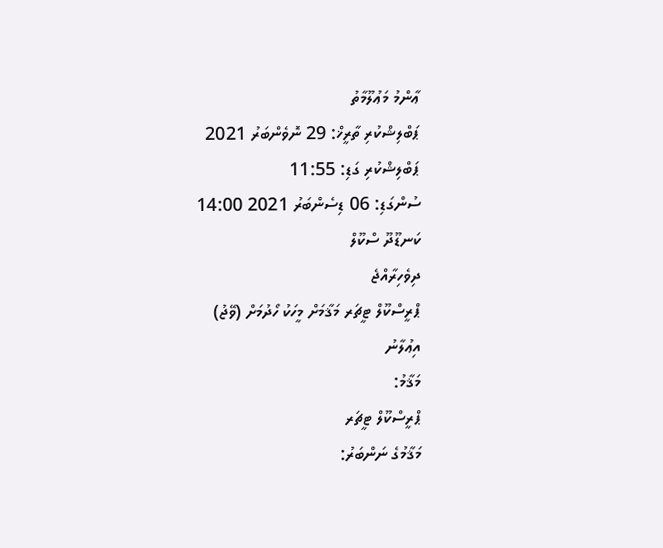ޢާންމު މަޢުލޫމާތު
ޕަބްލިޝްކުރި ތާރީޚް: 29 ނޮވެންބަރު 2021
ޕަބްލިޝްކުރި ގަޑި: 11:55
ސުންގަޑި: 06 ޑިސެންބަރު 2021 14:00
ކަނޑޫދޫ ސްކޫލް
ދިވެހިރާއްޖެ
ޕްރީސްކޫލް ޓީޗަރ މަޤާމަށް މީހަކު ހޯދުމަށް (ވޭޖު)
އިޢުލާނު
މަޤާމު:
ޕްރީސްކޫލް ޓީޗަރ
މަޤާމުގެ ނަންބަރު: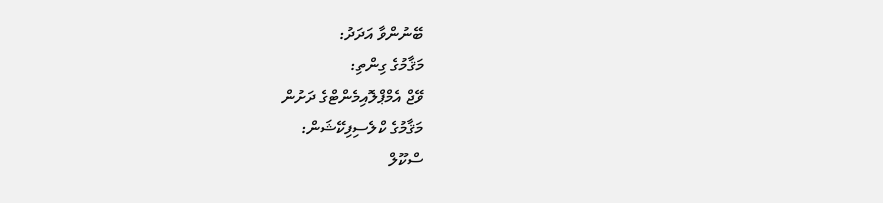ބޭނުންވާ އަދަދު:
މަޤާމުގެ ގިންތި:
ވޭޖް އެމްޕްލޮއިމެންޓްގެ ދަށުން
މަޤާމުގެ ކްލެސިފިކޭޝަން:
ސްކޫލް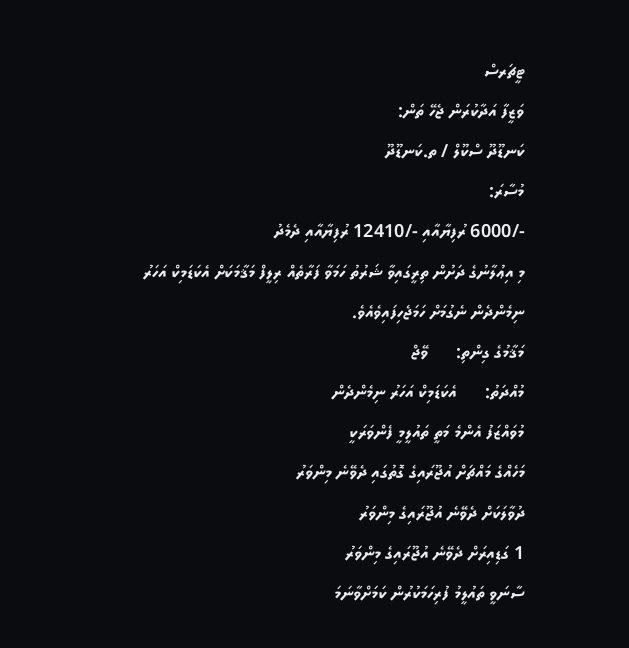ޓީޗަރސް
ވަޒީފާ އަދާކުރަން ޖެހޭ ތަން:
ކަނޑޫދޫ ސްކޫލް / ތ.ކަނޑޫދޫ
މުސާރަ:
-/6000 ރުފިޔާއާއި -/12410 ރުފިޔާއާއި ދެމެދު
މި އިޢުލާނުގެ ދަށުން ތިރީގައިވާ ޝަރުތު ހަމަވާ ފަރާތެއް ރިލީފް މަޤާމަކަށް އެކަޑަމިކް އަހަރު ނިމެންދެން ނެގުމަށް ހަމަޖެހިފައިވެއެވެ.
މަޤާމުގެ ގިންތި:      ވޭޖް
މުއްދަތު:      އެކަޑަމިކް އަހަރު ނިމެންދެން
މުވައްޒަފު އެންމެ މަތީ ތައުލީމީ ފެންވަރަކީ
މަހެއްގެ މައްޗަށް އުޖޫރައިގެ ގޮތުގައި ދެވޭނެ މިންވަރު
ދުވާލަކަށް ދެވޭނެ އުޖޫރައިގެ މިންވަރު
1 ގަޑިއިރަށް ދެވޭނެ އުޖޫރައިގެ މިންވަރު
ސާނަވީ ތައުލީމު ފުރިހަމަކުރުން ކަމަށްވާނަމަ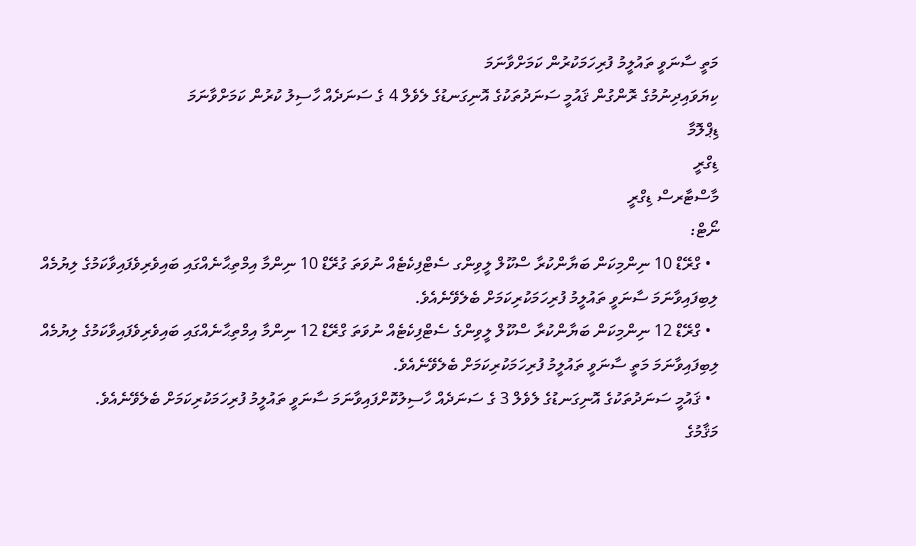މަތީ ސާނަވީ ތައުލީމު ފުރިހަމަކުރުން ކަމަށްވާނަމަ
ކިޔަވައިދިނުމުގެ ރޮންގުން ޤައުމީ ސަނަދުތަކުގެ އޮނިގަނޑުގެ ލެވެލް 4 ގެ ސަނަދެއް ހާސިލު ކުރުން ކަމަށްވާނަމަ
ޑިޕްލޮމާ
ޑިގްރީ
މާސްޓާރސް ޑިގްރީ
ނޯޓް:
  • ގްރޭޑް 10 ނިންމިކަން ބަޔާންކުރާ ސްކޫލް ލީވިންގ ސެޓްފިކެޓެއް ނުވަތަ ގުރޭޑް 10 ނިންމާ އިމްތިޙާނެއްގައި ބައިވެރިވެފައިވާކަމުގެ ލިޔުމެއް ލިބިފައިވާނަމަ ސާނަވީ ތައުލީމު ފުރިހަމަކުރިކަމަށް ބެލެވޭނެއެވެ.
  • ގްރޭޑް 12 ނިންމިކަން ބަޔާންކުރާ ސްކޫލް ލީވިންގެ ސެޓްފިކެޓެއް ނުވަތަ ގްރޭޑް 12 ނިންމާ އިމްތިޙާނެއްގައި ބައިވެރިވެފައިވާކަމުގެ ލިޔުމެއް ލިބިފައިވާނަމަ މަތީ ސާނަވީ ތައުލީމު ފުރިހަމަކުރިކަމަށް ބެލެވޭނެއެވެ.
  • ޤައުމީ ސަނަދުތަކުގެ އޮނިގަނޑުގެ ލެވެލް 3 ގެ ސަނަދެއް ހާސިލުކޮށްފައިވާނަމަ ސާނަވީ ތައުލީމު ފުރިހަމަކުރިކަމަށް ބެލެވޭނެއެވެ.
މަޤާމުގެ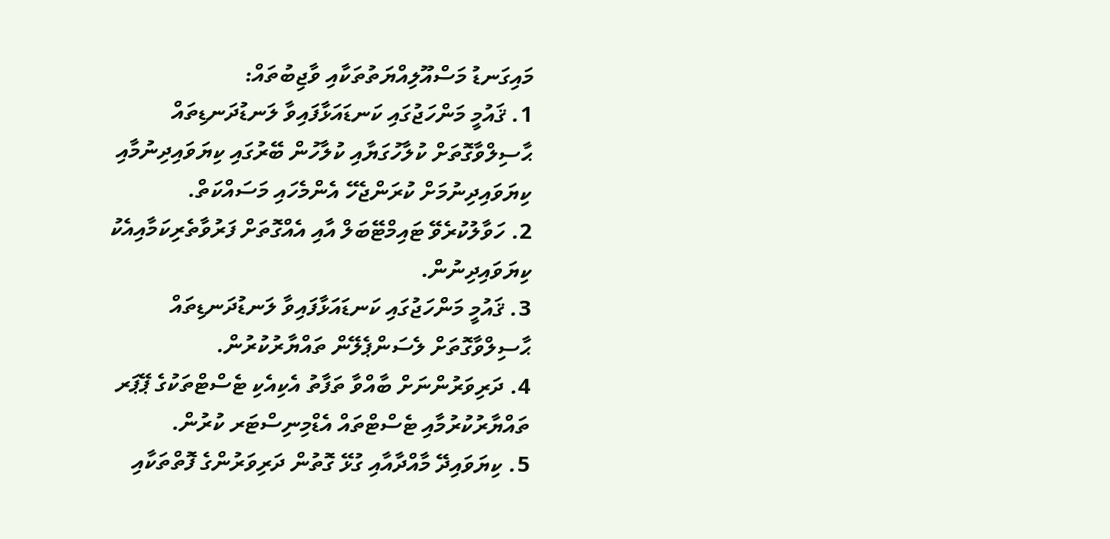މައިގަނޑު މަސްއޫލިއްޔަތުތަކާއި ވާޖިބުތައް:
1. ޤައުމީ މަންހަޖުގައި ކަނޑައަޅާފައިވާ ލަނޑުދަނޑިތައް ޙާސިލްވާގޮތަށް ކުލާހުގަޔާއި ކުލާހުން ބޭރުގައި ކިޔަވައިދިނުމާއި ކިޔަވައިދިނުމަށް ކުރަންޖެހޭ އެންމެހައި މަސައްކަތް.
2. ހަވާލުކުރެވޭ ޓައިމްޓޭބަލް އާއި އެއްގޮތަށް ފަރުވާތެރިކަމާއިއެކު ކިޔަވައިދިނުން.
3. ޤައުމީ މަންހަޖުގައި ކަނޑައަޅާފައިވާ ލަނޑުދަނޑިތައް ޙާސިލްވާގޮތަށް ލެސަންޕެލޭން ތައްޔާރުކުރުން.
4. ދަރިވަރުންނަށް ބާއްވާ ތަފާތު އެކިއެކި ޓެސްޓްތަކުގެ ޕޭޕަރ ތައްޔާރުކުރުމާއި ޓެސްޓްތައް އެޑްމިނިސްޓަރ ކުރުން.
5. ކިޔަވައިދޭ މާއްދާއާއި ގުޅޭ ގޮތުން ދަރިވަރުންގެ ފޮތްތަކާއި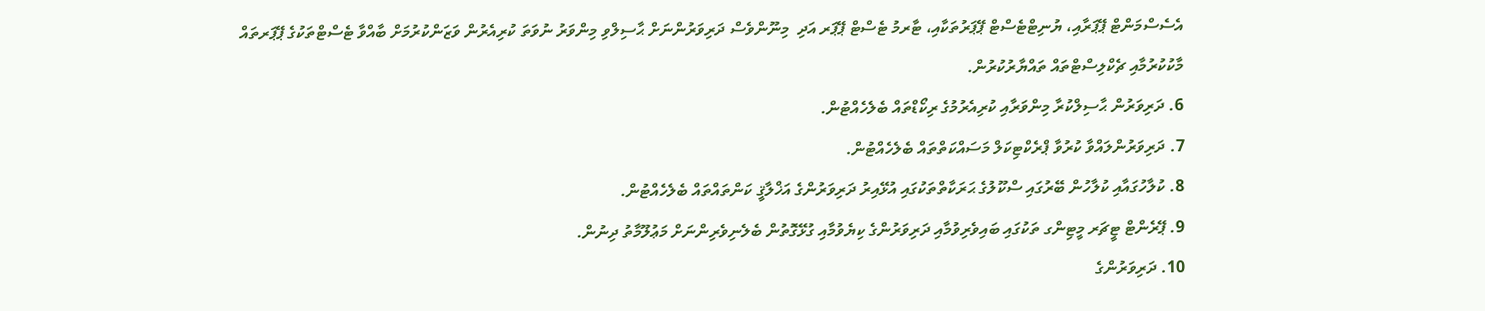އެސެސްމަންޓް ޕޭޕަރާއި، ޔުނިޓްޓެސްޓް ޕޭޕަރުތަކާއި، ޓާރމު ޓެސްޓް ޕޭޕަރ އަދި  މިނޫންވެސް ދަރިވަރުންނަށް ޙާސިލްވި މިންވަރު ނުވަތަ ކުރިއެރުން ވަޒަންކުރުމަށް ބާއްވާ ޓެސްޓްތަކުގެ ޕޭޕަރތައް މާކުކުރުމާއި ޗެކްލިސްޓްތައް ތައްޔާރުކުރުން.
6. ދަރިވަރުން ޙާސިލްކުރާ މިންވަރާއި ކުރިއެރުމުގެ ރިކޯޑްތައް ބެލެހެއްޓުން.
7. ދަރިވަރުންލައްވާ ކުރުވާ ޕްރެކްޓިކަލް މަސައްކަތްތައް ބެލެހެއްޓުން.
8. ކުލާހުގައާއި ކުލާހުން ބޭރުގައި ސްކޫލުގެ ޙަރަކާތްތަކުގައި އުޅޭއިރު ދަރިވަރުންގެ އަޚްލާޤީ ކަންތައްތައް ބެލެހެއްޓުން.
9. ޕޭރެންޓް ޓީޗަރ މީޓިންގ ތަކުގައި ބައިވެރިވުމާއި ދަރިވަރުންގެ ކިޔެވުމާއި ގުޅޭގޮތުން ބެލެނިވެރިންނަށް މަޢުލޫމާތު ދިނުން.
10. ދަރިވަރުންގެ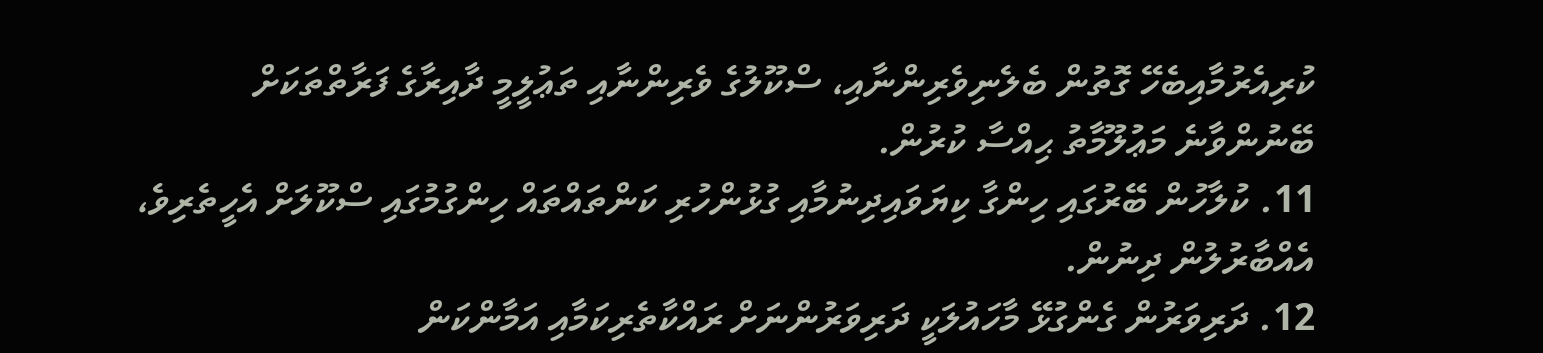ކުރިއެރުމާއިބެހޭ ގޮތުން ބެލެނިވެރިންނާއި، ސްކޫލުގެ ވެރިންނާއި ތަޢުލީމީ ދާއިރާގެ ފަރާތްތަކަށް ބޭނުންވާނެ މަޢުލޫމާތު ޙިއްސާ ކުރުން.
11. ކުލާހުން ބޭރުގައި ހިންގާ ކިޔަވައިދިނުމާއި ގުޅުންހުރި ކަންތައްތައް ހިންގުމުގައި ސްކޫލަށް އެހީތެރިވެ، އެއްބާރުލުން ދިނުން.
12. ދަރިވަރުން ގެންގުޅޭ މާހައުލަކީ ދަރިވަރުންނަށް ރައްކާތެރިކަމާއި އަމާންކަން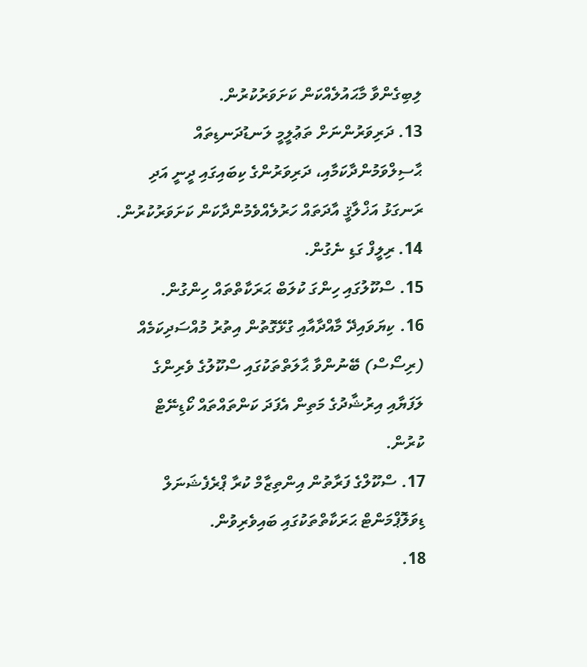ލިބިގެންވާ މާޙައުލެއްކަން ކަށަވަރުކުރުން.
13. ދަރިވަރުންނަށް ތަޢުލީމީ ލަނޑުދަނޑިތައް ޙާސިލްވަމުންދާކަމާއި، ދަރިވަރުންގެ ކިބައިގައި ދީނީ އަދި ރަނގަޅު އަޚްލާޤީ އާދަތައް ހަރުލެއްވެމުންދާކަން ކަށަވަރުކުރުން.
14. ރިލީފް ގަޑި ނެގުން.
15. ސްކޫލުގައި ހިންގަ ކުލަބް ޙަރަކާތްތައް ހިންގުން.
16. ކިޔަވައިދޭ މާއްދާއާއި ގުޅޭގޮތުން އިތުރު މުއްސަދިކަމެއް (ރިސޯސް) ބޭނުންވާ ޙާލަތްތަކުގައި ސްކޫލުގެ ވެރިންގެ ލަފަޔާއި އިރުޝާދުގެ މަތިން އެފަދަ ކަންތައްތައް ކޯޑިނޭޓް ކުރުން.
17. ސްކޫލްގެ ފަރާތުން އިންތިޒާމް ކުރާ ޕްރެފެޝަނަލް ޑިވަލޮޕްމަންޓް ޙަރަކާތްތަކުގައި ބައިވެރިވުން.
18.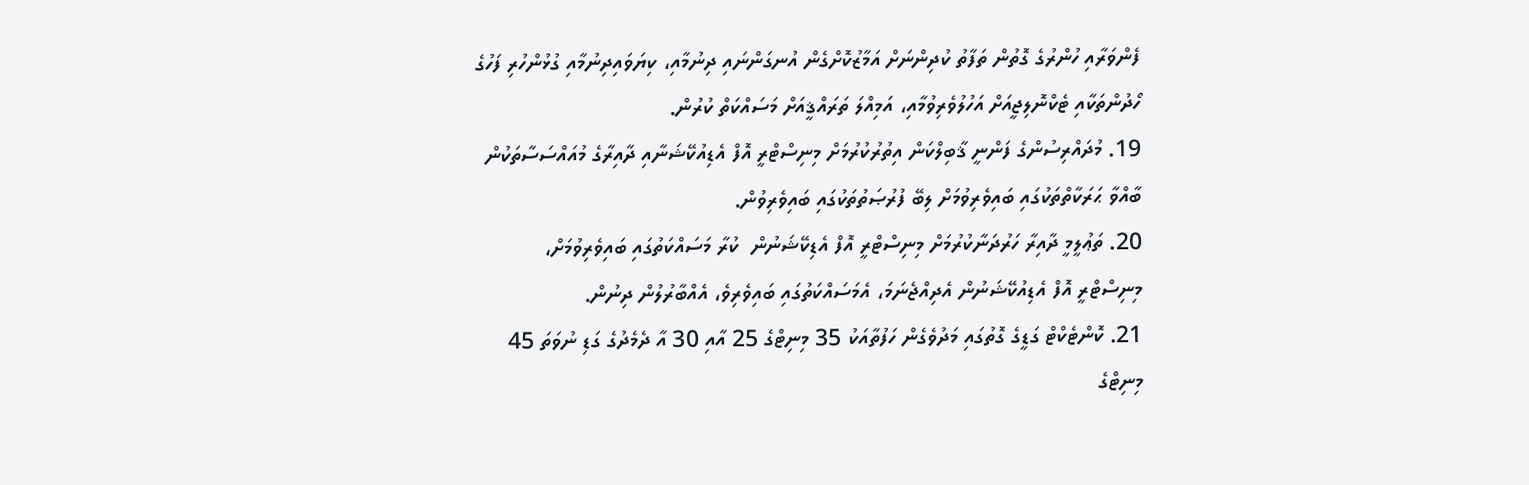ފެންވަރާއި ހުންރުގެ ގޮތުން ތަފާތު ކުދިންނަށް އަމާޒުކޮށްގެން އުނގަންނައި ދިނުމާއި، ކިޔަވައިދިނުމާއި ގުޅުންހުރި ފަހުގެ ހޯދުންތަކާއި ޓެކްނޮލިޖީއަށް އަހުލުވެރިވުމާއި، އަމިއްލަ ތަރައްޤީއަށް މަސައްކަތް ކުރުން.
19. މުދައްރިސުންގެ ފަންނީ ޤާބިލްކަން އިތުރުކުރުމަށް މިނިސްޓްރީ އޮފް އެޑިއުކޭޝަނާއި ދާއިރާގެ މުއައްސަސާތަކުން ބާއްވާ ޙަރަކާތްތަކުގައި ބައިވެރިވުމަށް ލިބޭ ފުރުޞަތުތަކުގައި ބައިވެރިވުން.
20. ތަޢުލީމީ ދާއިރާ ހަރުދަނާކުރުމަށް މިނިސްޓްރީ އޮފް އެޑިކޭޝަނުން  ކުރާ މަސައްކަތުގައި ބައިވެރިވުމަށް، މިނިސްޓްރީ އޮފް އެޑިއުކޭޝަނުން އެދިއްޖެނަމަ، އެމަސައްކަތުގައި ބައިވެރިވެ، އެއްބާރުލުން ދިނުން.
21. ކޮންޓެކްޓް ގަޑީގެ ގޮތުގައި މަދުވެގެން ހަފުތާއަކު 35 މިނިޓްގެ 25 އާއި 30 އާ ދެމެދުގެ ގަޑި ނުވަތަ 45 މިނިޓްގެ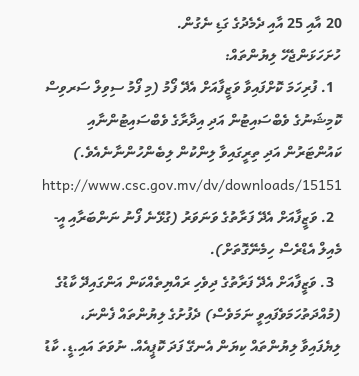20 އާއި 25 އާއި ދެމެދުގެ ގަޑި ނެގުން.
ހުށަހަޅަންޖެހޭ ލިޔުންތައް:
  1. ފުރިހަމަ ކޮށްފައިވާ ވަޒީފާއަށް އެދޭ ފޯމު (މި ފޯމު ސިވިލް ސަރވިސް ކޮމިޝަނުގެ ވެބްސައިޓުން އަދި އިދާރާގެ ވެބްސައިޓުންނާއި ކައުންޓަރުން އަދި ތިރީގައިވާ ލިންކުން ލިބެންހުންނާނެއެވެ.) http://www.csc.gov.mv/dv/downloads/15151
  2. ވަޒީފާއަށް އެދޭ ފަރާތުގެ ވަނަވަރު (ގުޅޭނެ ފޯނު ނަންބަރާއި އީ-މެއިލް އެޑްރެސް ހިމެނޭގޮތަށް).
  3. ވަޒީފާއަށް އެދޭ ފަރާތުގެ ދިވެހި ރައްޔިތެއްކަން އަންގައިދޭ ކާޑުގެ (މުއްދަތުހަމަވެފައިވީ ނަމަވެސް) ދެފުށުގެ ލިޔުންތައް ފެންނަ، ލިޔެފައިވާ ލިޔުންތައް ކިޔަން އެނގޭ ފަދަ ކޮޕީއެއް. ނުވަތަ އައި.ޑީ. ކާޑު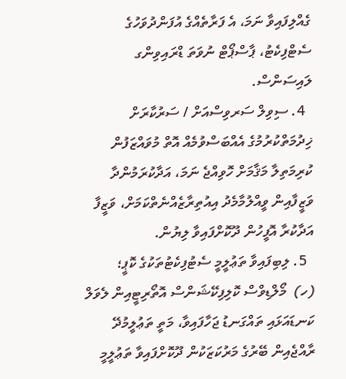ގެއްލިފައިވާ ނަމަ، އެ ފަރާތެއްގެ އުފަންދުވަހުގެ ސެޓްފިކެޓު، ޕާސްޕޯޓް ނުވަތަ ޑްރައިވިންގ ލައިސަންސް.
  4. ސިވިލް ސަރވިސްއަށް / ސަރުކާރަށް ޚިދުމަތްކުރުމުގެ އެއްބަސްވުމެއް އޮތް މުވައްޒަފުން ކުރިމަތިލާ މަޤާމަށް ހޮވިއްޖެ ނަމަ، އަދާކުރަމުންދާ ވަޒީފާއިން ވީއްލުމާމެދު އިއުތިރާޒެއްނެތްކަމަށް، ވަޒީފާ އަދާކުރާ އޮފީހުން ދޫކޮށްފައިވާ ލިޔުން.
  5. ލިބިފައިވާ ތަޢުލީމީ ސެޓުފިކެޓުތަކުގެ ކޮޕީ؛
(ހ)  މޯލްޑިވްސް ކޮލިފިކޭޝަންސް އޮތޯރިޓީއިން ލެވަލް ކަނޑައަޅައި ތައްގަނޑު ޖަހާފައިވާ، މަތީ ތަޢުލީމުދޭ ރާއްޖެއިން ބޭރުގެ މަރުކަޒަކުން ދޫކޮށްފައިވާ ތަޢުލީމީ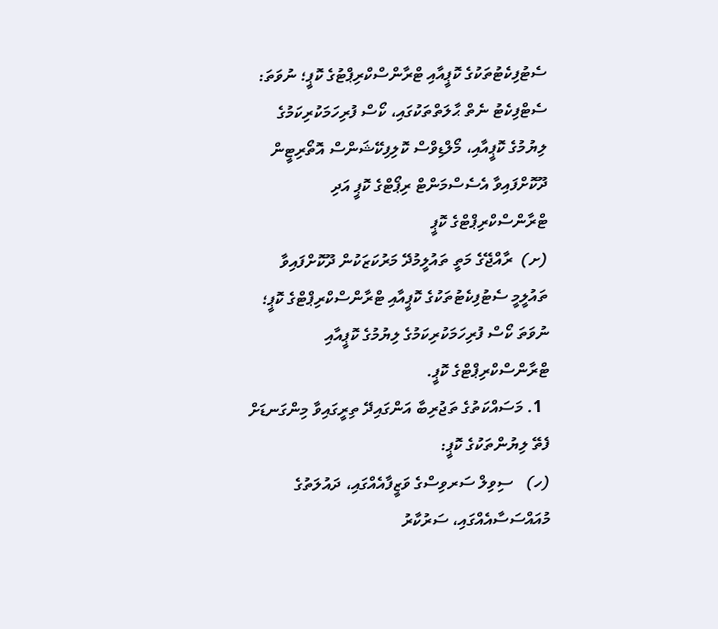ސެޓުފިކެޓުތަކުގެ ކޮޕީއާއި ޓްރާންސްކްރިޕްޓުގެ ކޮޕީ؛ ނުވަތަ: ސެޓްފިކެޓު ނެތް ޙާލަތްތަކުގައި، ކޯސް ފުރިހަމަކުރިކަމުގެ ލިޔުމުގެ ކޮޕީއާއި، މޯލްޑިވްސް ކޮލިފިކޭޝަންސް އޮތޯރިޓީން ދޫކޮށްފައިވާ އެސެސްމަންޓް ރިޕޯޓްގެ ކޮޕީ އަދި ޓްރާންސްކްރިޕްޓްގެ ކޮޕީ
(ށ)  ރާއްޖޭގެ މަތީ ތައުލީމުދޭ މަރުކަޒަކުން ދޫކޮށްފައިވާ ތައުލީމީ ސެޓުފިކެޓުތަކުގެ ކޮޕީއާއި ޓްރާންސްކްރިޕްޓްގެ ކޮޕީ؛ ނުވަތަ ކޯސް ފުރިހަމަކުރިކަމުގެ ލިޔުމުގެ ކޮޕީއާއި ޓްރާންސްކްރިޕްޓްގެ ކޮޕީ.
  1. މަސައްކަތުގެ ތަޖުރިބާ އަންގައިދޭ ތިރީގައިވާ މިންގަނޑަށް ފެތޭ ލިޔުންތަކުގެ ކޮޕީ:
(ހ)   ސިވިލް ސަރވިސްގެ ވަޒީފާއެއްގައި، ދައުލަތުގެ މުއައްސަސާއެއްގައި، ސަރުކާރު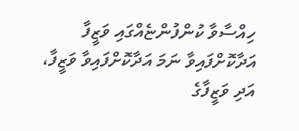ހިއްސާވާ ކުންފުންޏެއްގައި ވަޒީފާ އަދާކޮށްފައިވާ ނަމަ އަދާކޮށްފައިވާ ވަޒީފާ، އަދި ވަޒީފާގެ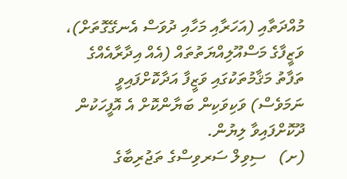މުއްދަތާއި (އަހަރާއި މަހާއި ދުވަސް އެނގޭގޮތަށް)، ވަޒީފާގެ މަސްއޫލިއްޔަތުތައް (އެއް އިދާރާއެއްގެ ތަފާތު މަޤާމުތަކުގައި ވަޒީފާ އަދާކޮށްފައިވީ ނަމަވެސް) ވަކިވަކިން ބަޔާންކޮށް އެ އޮފީހަކުން ދޫކޮށްފައިވާ ލިޔުން.
(ށ)   ސިވިލް ސަރވިސްގެ ތަޖުރިބާގެ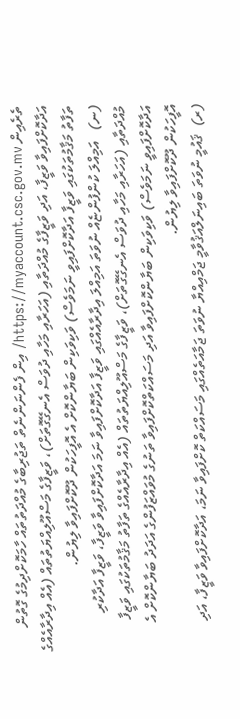ތެރެއިން https://myaccount.csc.gov.mv/ އިން ފެންނަންނެތް ތަޖުރިބާގެ މުއްދަތުތައް ހާމަކޮށްދިމުގެ ގޮތުން އަދާކޮށްފައިވާ ވަޒީފާ، އަދި ވަޒީފާގެ މުއްދަތާއި (އަހަރާއި މަހާއި ދުވަސް އެނގޭގޮތަށް)، ވަޒީފާގެ މަސްއޫލިއްޔަތުތައް (އެއް އިދާރާއެއްގެ ތަފާތު މަޤާމުތަކުގައި ވަޒީފާ އަދާކޮށްފައިވީ ނަމަވެސް) ވަކިވަކިން ބަޔާންކޮށް އެ އޮފީހަކުން ދޫކޮށްފައިވާ ލިޔުން.
(ނ)   އަމިއްލަ ކުންފުންޏެއް ނުވަތަ އަމިއްލަ އިދާރާއެއްގައި ވަޒީފާ އަދާކޮށްފައިވާ ނަމަ އަދާކޮށްފައިވާ ވަޒީފާ، ވަޒީފާ އަދާކުރި މުއްދަތާއި (އަހަރާއި މަހާއި ދުވަސް އެނގޭގޮތަށް)، ވަޒީފާގެ މަސްއޫލިއްޔަތުތައް (އެއް އިދާރާއެއްގެ ތަފާތު މަޤާމުތަކުގައި ވަޒީފާ އަދާކޮށްފައިވީ ނަމަވެސް) ވަކިވަކިން ބަޔާންކޮށްފައިވާ އަދި މަސައްކަތްކޮށްފައިވާ ތަނުގެ މުވައްޒަފުންގެ އަދަދު ބަޔާންކޮށް އެ އޮފީހަކުން ދޫކޮށްފައިވާ ލިޔުން.
(ރ)  ޤައުމީ ނުވަތަ ބައިނަލްއަޤުވާމީ ޖަމްއިއްޔާ ނުވަތަ ޖަމާއަތެއްގައި މަސައްކަތް ކޮށްފައިވާ ނަމަ، އަދާކޮށްފައިވާ ވަޒީފާ، އަދި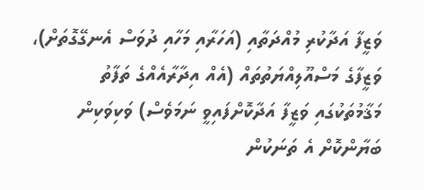ވަޒީފާ އަދާކުރި މުއްދަތާއި (އަހަރާއި މަހާއި ދުވަސް އެނގޭގޮތަށް)، ވަޒީފާގެ މަސްއޫލިއްޔަތުތައް (އެއް އިދާރާއެއްގެ ތަފާތު މަޤާމުތަކުގައި ވަޒީފާ އަދާކޮށްފައިވީ ނަމަވެސް) ވަކިވަކިން ބަޔާންކޮށް އެ ތަނަކުން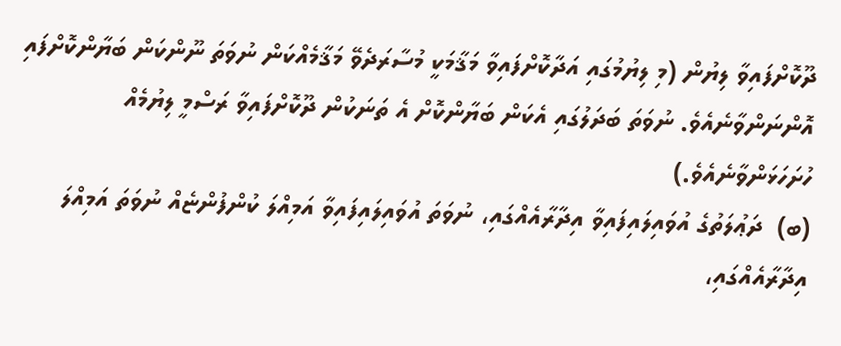ދޫކޮށްފައިވާ ލިޔުން (މި ލިޔުމުގައި އަދާކޮށްފައިވާ މަޤާމަކީ މުސާރަދެވޭ މަޤާމެއްކަން ނުވަތަ ނޫންކަން ބަޔާންކޮށްފައި އޮންނަންވާނެއެވެ. ނުވަތަ ބަދަލުގައި އެކަން ބަޔާންކޮށް އެ ތަނަކުން ދޫކޮށްފައިވާ ރަސްމީ ލިޔުމެއް ހުށަހަޅަންވާނެއެވެ.)
(ބ)  ދަޢުލަތުގެ އުވައިލައިފައިވާ އިދާރާއެއްގައި، ނުވަތަ އުވައިލައިފައިވާ އަމިއްލަ ކުންފުންޏެއް ނުވަތަ އަމިއްލަ އިދާރާއެއްގައި،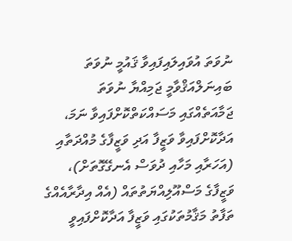ނުވަތަ އުވައިލައިފައިވާ ޤައުމީ ނުވަތަ ބައިނަލްއަޤްވާމީ ޖަމިއްޔާ ނުވަތަ ޖަމާއަތެއްގައި މަސައްކަތްކޮށްފައިވާ ނަމަ، އަދާކޮށްފައިވާ ވަޒީފާ އަދި ވަޒީފާގެ މުއްދަތާއި (އަހަރާއި މަހާއި ދުވަސް އެނގޭގޮތަށް)، ވަޒީފާގެ މަސްއޫލިއްޔަތުތައް (އެއް އިދާރާއެއްގެ ތަފާތު މަޤާމުތަކުގައި ވަޒީފާ އަދާކޮށްފައިވީ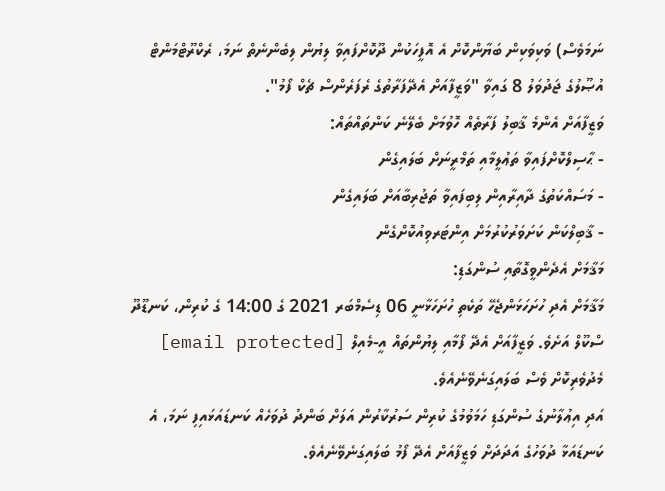ނަމަވެސް) ވަކިވަކިން ބަޔާންކޮށް އެ އޮފީހަކުން ދޫކޮށްފައިވާ ލިޔުން ލިބެންނެތް ނަމަ، ރެކްރޫޓްމަންޓް އުޞޫލުގެ ޖަދުވަލު 8 ގައިވާ "ވަޒީފާއަށް އެދޭފަރާތުގެ ރެފަރެންސް ޗެކް ފޯމު".
ވަޒީފާއަށް އެންމެ ޤާބިލު ފަރާތެއް ހޮވުމަށް ބެލޭނެ ކަންތައްތައް:
- ޙާސިލްކޮށްފައިވާ ތަޢުލީމާއި ތަމްރީނަށް ބަލައިގެން
- މަސައްކަތުގެ ދާއިރާއިން ލިބިފައިވާ ތަޖުރިބާއަށް ބަލައިގެން
- ޤާބިލްކަން ކަށަވަރުކުރުމަށް އިންޓަރވިއުކޮށްގެން
މަޤާމަށް އެދެންވީގޮތާއި ސުންގަޑި:
މަޤާމަށް އެދި ހުށަހަޅަންޖެހޭ ތަކެތި ހުށަހަޅާނީ 06 ޑިސެމްބަރ 2021 ގެ 14:00 ގެ ކުރިން، ކަނޑޫދޫ ސްކޫލް އަށެވެ. ވަޒީފާއަށް އެދޭ ފޯމާއި ލިޔުންތައް އީ-މެއިލް [email protected]  މެދުވެރިކޮށް ވެސް ބަލައިގަނެވޭނެއެވެ.
އަދި އިޢުލާނުގެ ސުންގަޑި ހަމަވުމުގެ ކުރިން ސަރުކާރުން އަލަށް ބަންދު ދުވަހެއް ކަނޑައަޅައިފި ނަމަ، އެ ކަނޑައަޅާ ދުވަހުގެ އަދަދަށް ވަޒީފާއަށް އެދޭ ފޯމު ބަލައިގަނެވޭނެއެވެ.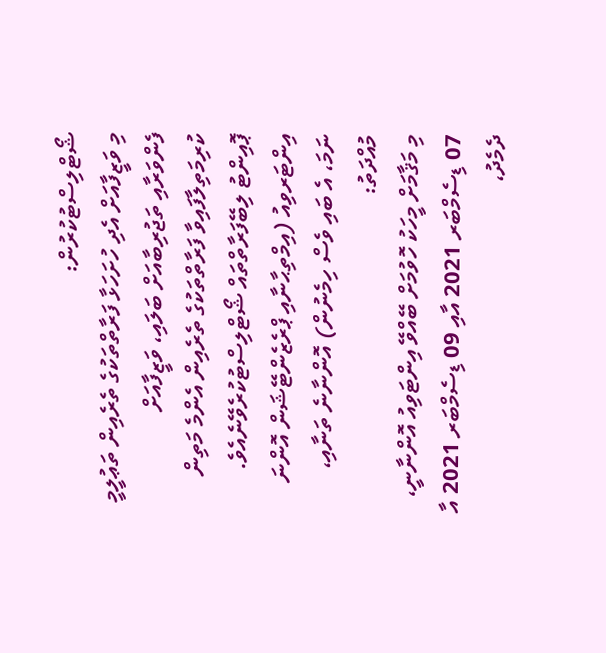ޝޯޓްލިސްޓުކުރުން:
މި ވަޒީފާއަށް އެދި ހުށަހަޅާ ފަރާތްތަކުގެ ތެރެއިން ތަޢުލީމީ ފެންވަރާއި ތަޖުރިބާއަށް ބަލައި، ވަޒީފާއަށް ކުރިމަތިލާފައިވާ ފަރާތްތަކުގެ ތެރެއިން އެންމެ މަތިން ޕޮއިންޓު ލިބޭފަރާތްތައް ޝޯޓްލިސްޓުކުރެވޭނެއެވެ.
އިންޓަރވިއު (އިމްތިޙާނާއި ޕްރެޒެންޓޭޝަން އޮންނަ ނަމަ، އެ ބައި ވެސް ހިމެނުން) އޮންނާނެ ތަނާއި، މުއްދަތު:
މި މަޤާމަށް މީހަކު ހޮވުމަށް ބޭއްވޭ އިންޓަވިއު އޮންނާނީ، 07 ޑިސެމްބަރ 2021 އާއި 09 ޑިސެމްބަރ 2021 އާ ދެމެދު،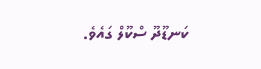ކަނޑޫދޫ ސްކޫލް ގައެވެ.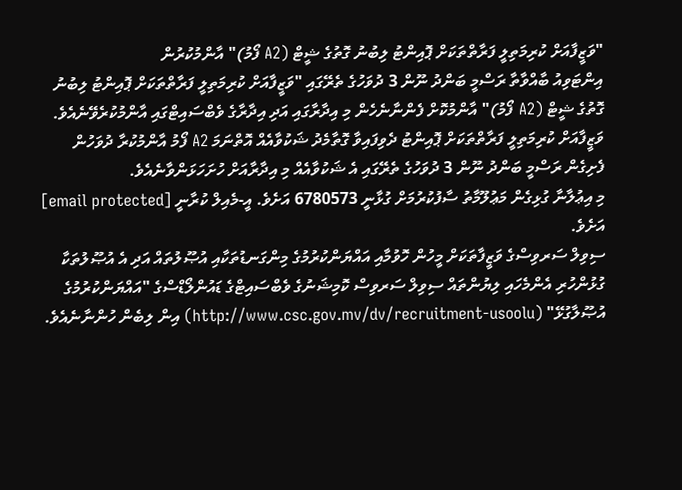"ވަޒީފާއަށް ކުރިމަތިލީ ފަރާތްތަކަށް ޕޮއިންޓު ލިބުނު ގޮތުގެ ޝީޓް (A2 ފޯމު)" އާންމުކުރުން
އިންޓަވިއު ބާއްވާތާ ރަސްމީ ބަންދު ނޫން 3 ދުވަހުގެ ތެރޭގައި "ވަޒީފާއަށް ކުރިމަތިލީ ފަރާތްތަކަށް ޕޮއިންޓު ލިބުނު ގޮތުގެ ޝީޓް (A2 ފޯމު)" އާންމުކޮށް ފެންނާނެހެން މި އިދާރާގައި އަދި އިދާރާގެ ވެބްސައިޓްގައި އާންމުކުރެވޭނެއެވެ. ވަޒީފާއަށް ކުރިމަތިލީ ފަރާތްތަކަށް ޕޮއިންޓު ދެވިފައިވާ ގޮތާމެދު ޝަކުވާއެއް އޮތްނަމަ A2 ފޯމު އާންމުކުރާ ދުވަހުން ފެށިގެން ރަސްމީ ބަންދު ނޫން 3 ދުވަހުގެ ތެރޭގައި އެ ޝަކުވާއެއް މި އިދާރާއަށް ހުށަހަޅަންވާނެއެވެ.
މި އިޢުލާނާ ގުޅިގެން މަޢުލޫމާތު ސާފުކުރުމަށް ގުޅާނީ 6780573 އަށެވެ. އީ-މެއިލް ކުރާނީ [email protected]  އަށެވެ.
ސިވިލް ސަރވިސްގެ ވަޒީފާތަކަށް މީހުން ހޮވުމާއި އައްޔަންކުރުމުގެ މިންގަނޑުތަކާއި އުޞޫލުތައް އަދި އެ އުޞޫލުތަކާ ގުޅުންހުރި އެންމެހައި ލިޔުންތައް ސިވިލް ސަރވިސް ކޮމިޝަނުގެ ވެބްސައިޓްގެ ޑައުންލޯޑްސްގެ "އައްޔަންކުރުމުގެ އުޞޫލާގުޅޭ" (http://www.csc.gov.mv/dv/recruitment-usoolu) އިން ލިބެން ހުންނާނެއެވެ.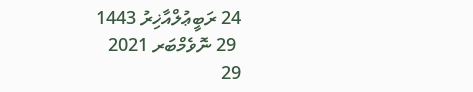24 ރަބީޢުލްއާޚިރު 1443
 29 ނޮވެމްބަރ 2021
29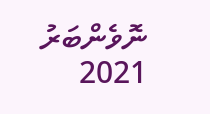ނޮވެންބަރު 2021